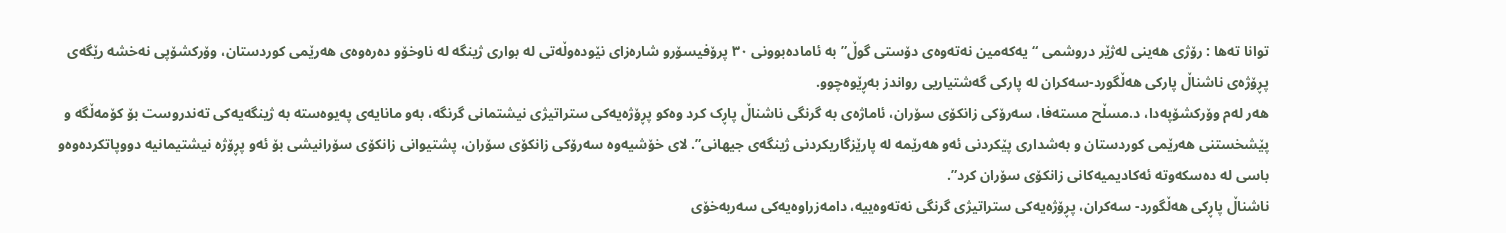توانا تەھا : رۆژی ھەینی لەژێر دروشمی “یەکەمین نەتەوەی دۆستی گوڵ” بە ئامادەبوونی ٣٠ پرۆفیسۆرو شارەزای نێودەوڵەتی لە بواری ژینگە لە ناوخۆو دەرەوەی ھەرێمی کوردستان، وۆرکشۆپی نەخشە رێگەی پڕۆژەی ناشناڵ پارکی ھەڵگورد-سەکران لە پارکی گەشتیاریی رواندز بەڕێوەچوو.
ھەر لەم وۆرکشۆپەدا، د.مسڵح مستەفا، سەرۆکی زانکۆی سۆران، ئاماژەی بە گرنگی ناشناڵ پاڕک کرد وەکو پڕۆژەیەکی ستراتیژی نیشتمانی گرنگە، بەو مانایەی پەیوەستە بە ژینگەیەکی تەندروست بۆ کۆمەڵگە و پێشخستنی ھەرێمی کوردستان و بەشداری پێکردنی ئەو ھەرێمە لە پارێزگاریکردنی ژینگەی جیھانی”. لای خۆشیەوە سەرۆکی زانکۆی سۆران، پشتیوانی زانکۆی سۆرانیشی بۆ ئەو پڕۆژە نیشتیمانیە دووپاتکردەوەو باسی لە دەسکەوتە ئەکادیمیەکانی زانکۆی سۆران کرد”.
ناشناڵ پاڕکی ھەڵگورد- سەکران، پڕۆژەیەکی ستراتیژی گرنگی نەتەوەییە، دامەزراوەیەکی سەربەخۆی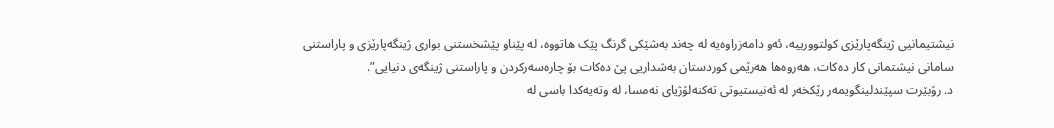نیشتیمانیی ژینگەپارێزی کولتوورییە، ئەو دامەزراوەیە لە چەند بەشێکی گرنگ پێک ھاتووە، لە پێناو پێشخستنی بواری ژینگەپارێزی و پاراستنی سامانی نیشتمانی کار دەکات، ھەروەھا ھەرێمی کوردستان بەشداریی پێ دەکات بۆ چارەسەرکردن و پاراستنی ژینگەی دنیایی”.
د. رۆبێرت سپێندلینگویمەر رێکخەر لە ئەنیستیوتی تەکنەلۆژیای نەمسا، لە وتەیەکدا باسی لە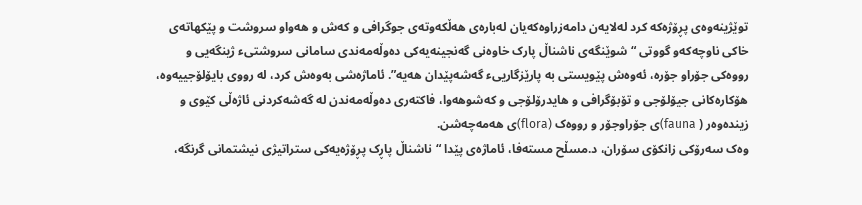توێژینەوەی پڕۆژەکە کرد لەلایەن دامەزراوەکەیان لەبارەی ھەڵکەوتەی جوگرافی و کەش و ھەواو سروشت و پێکھاتەی خاکی ناوچەکەو گووتی “شوێنگەی ناشناڵ پارک خاوەنی گەنجینەیەکی دەوڵەمەندی سامانی سروشتیء ژینگەیی و رووەکی جۆراو جۆرە، ئەوەش پێویستی بە پارێزگارییء گەشەپێدان ھەیە”. ئاماژەشی بەوەش کرد، لە رووی بایۆلۆجییەوە، ھۆکارەکانی جیۆلۆجی و تۆبۆگرافی و ھایدرۆلۆجی و کەشوھەوا، فاکتەری دەوڵەمەندن لە گەشەکردنی ئاژەڵی کێوی و زیندەوەر ( fauna)ی جۆراوجۆر و رووەک (flora)ی ھەمەچەشن.
وەک سەرۆکی زانکۆی سۆران، د.مسڵح مستەفا، ئاماژەی پێدا “ناشناڵ پاڕک پڕۆژەیەکی ستراتیژی نیشتمانی گرنگە،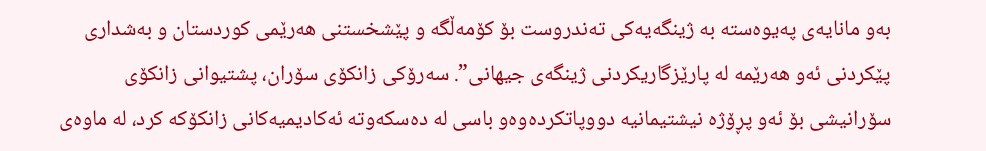بەو مانایەی پەیوەستە بە ژینگەیەکی تەندروست بۆ کۆمەڵگە و پێشخستنی ھەرێمی کوردستان و بەشداری پێکردنی ئەو ھەرێمە لە پارێزگاریکردنی ژینگەی جیھانی”. سەرۆکی زانکۆی سۆران، پشتیوانی زانکۆی سۆرانیشی بۆ ئەو پڕۆژە نیشتیمانیە دووپاتکردەوەو باسی لە دەسکەوتە ئەکادیمیەکانی زانکۆکە کرد، لە ماوەی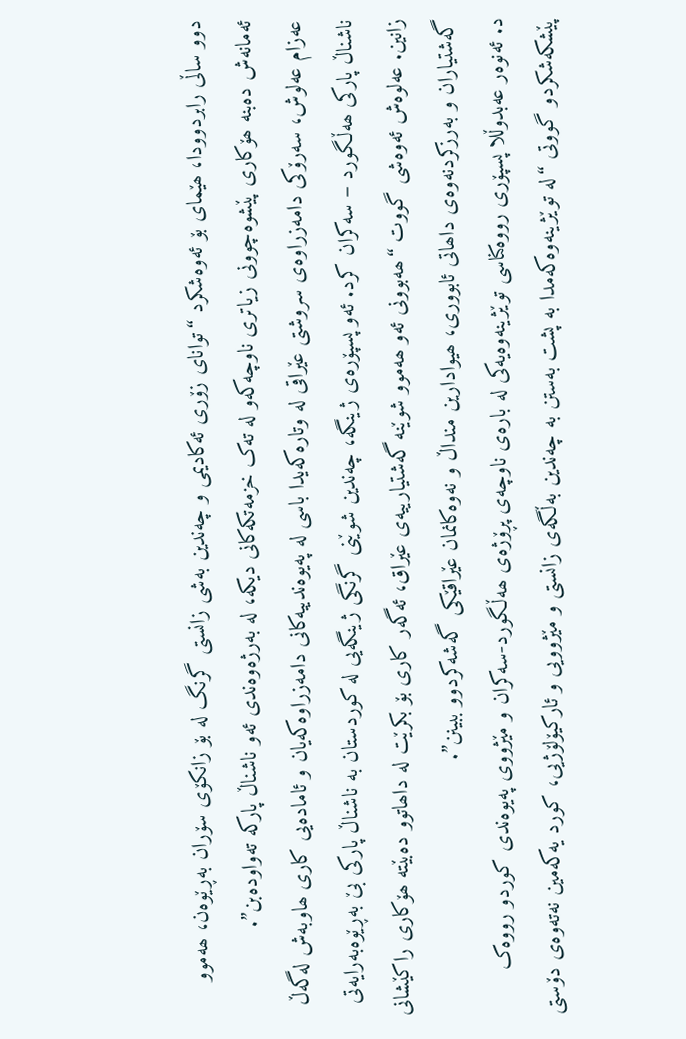دوو ساڵی رابردوودا، ھێمای بۆ ئەوەشکرد “توانای زۆری ئەکادیمی و چەندین بەشی زانستی گرنگ لە بۆ زانکۆی سۆران بەڕێوەن، ھەموو ئەمانەش دەبنە ھۆکاری پێشوەچوونی زیاتری ناوچەکەو لە تەک خزمەتکەکانی دیکە، لە بەرژەوەندی ئەو ناشناڵ پارکە تەواودەبن”.
عەزام عەلوش، سەرۆکی دامەزراوەی سروشتی عێراقی لە وتارەکەیدا باسی لە پەیوەندییەکانی دامەزراوەکەیان و ئامادەیی کاری ھاوبەش لەگەڵ ناشناڵ پارکی ھەڵگورد – سەکران کرد. ئەو پسپۆرەی ژینگە، چەندین شوێنی گرنگی ژینگەیی لە کوردستان بە ناشناڵ پارکی بێ بەڕێوەبەرایەتی زانین. عەلوەش ئەوەشی گووت “ھەبوونی ئەو ھەموو شوێنە گەشتیارییەی عێراق، ئەگەر کاری بۆ بکرێت لە داھاتوو دەبێتە ھۆکاری راکێشانی گەشتیاران و بەرزکردنەوەی داھاتی ئابووری، ھیوادارین منداڵ و نەوەکانمان عێراقێکی گەشەکردوو ببینن”.
د. ئەنوەر عەبدوڵلا پسپۆری رووەکناسی توێژینەوەیەکی لە بارەی ناوچەی پڕۆژەی ھەڵگورد-سەکران و مێژووی پەیوەندی کوردو رووەک پێشکەشکردو گووتی “لە توێژینەوەکەمدا بە پشت بەستن بە چەندین بەڵگەی زانستی و مێژوویی و ئارکیۆلۆژیی، کورد یەکەمین نەتەوەی دۆستی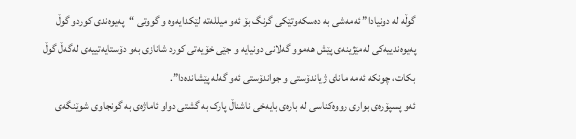گوڵە لە دونیادا” ئەمەشی بە دەسکەوتێکی گرنگ بۆ ئەو میللەتە لێکدایەوە و گووتی “پەیوەندی کوردو گوڵ پەیوەندییەکی لەمێژینەی پێش ھەموو گەلانی دونیایە و جێی خۆیەتی کورد شانازی بەو دۆستایەتییەی لەگەڵ گوڵ بکات، چونکە ئەمە مانای ژیاندۆستی و جواندۆستی ئەو گەلە پێشاندەدا”.
ئەو پسپۆرەی بواری رووەکناسی لە بارەی بایەخی ناشناڵ پارک بە گشتی دواو ئاماژەی بە گونجاوی شوێنگەی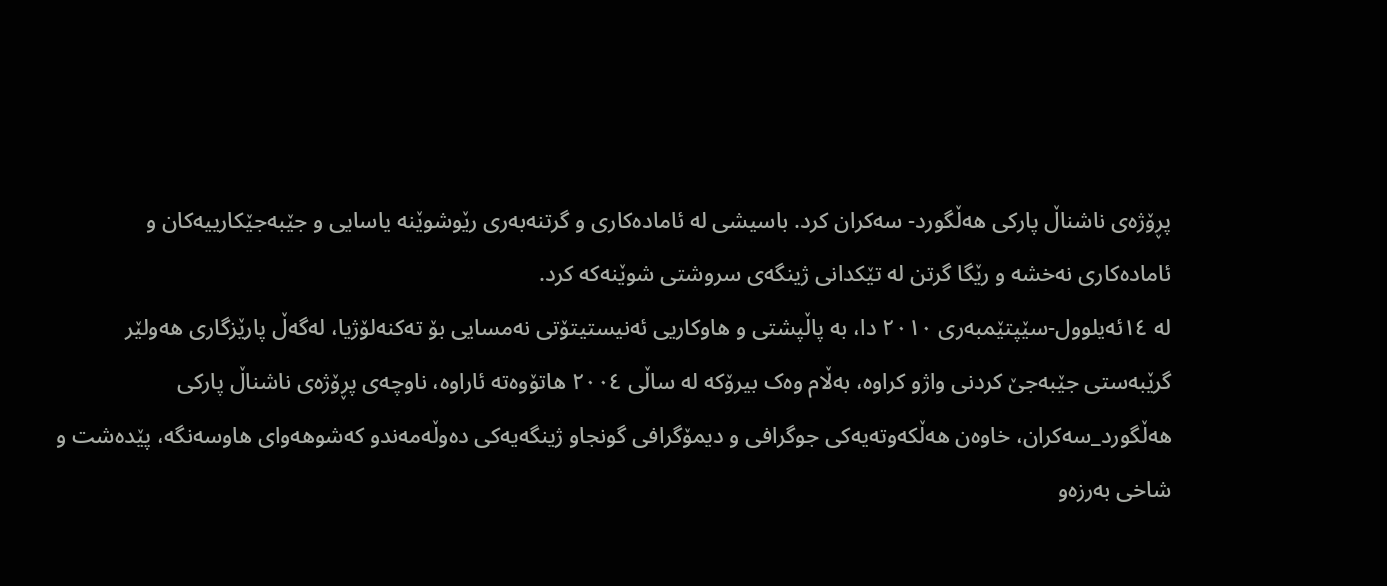پڕۆژەی ناشناڵ پارکی ھەڵگورد- سەکران کرد. باسیشی لە ئامادەکاری و گرتنەبەری رێوشوێنە یاسایی و جێبەجێکارییەکان و ئامادەکاری نەخشە و رێگا گرتن لە تێکدانی ژینگەی سروشتی شوێنەکە کرد.
لە ١٤ئەیلوول-سێپتێمبەری ٢٠١٠ دا، بە پاڵپشتی و ھاوکاریی ئەنیستیتۆتی نەمسایی بۆ تەکنەلۆژیا، لەگەڵ پارێزگاری ھەولێر گرێبەستی جێبەجێ کردنی واژو کراوە، بەڵام وەک بیرۆکە لە ساڵی ٢٠٠٤ ھاتۆوەتە ئاراوە، ناوچەی پڕۆژەی ناشناڵ پارکی ھەڵگورد_سەکران، خاوەن ھەڵکەوتەیەکی جوگرافی و دیمۆگرافی گونجاو ژینگەیەکی دەوڵەمەندو کەشوھەوای ھاوسەنگە، پێدەشت و شاخی بەرزەو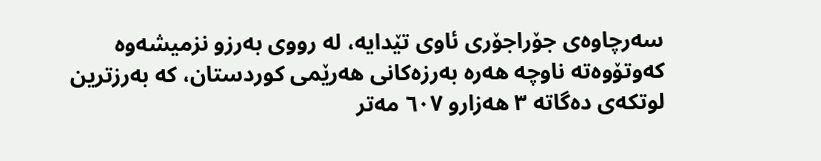سەرچاوەی جۆراجۆری ئاوی تێدایە، لە رووی بەرزو نزمیشەوە کەوتۆوەتە ناوچە ھەرە بەرزەکانی ھەرێمی کوردستان، کە بەرزترین لوتکەی دەگاتە ٣ ھەزارو ٦٠٧ مەتر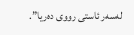لەسەر ئاستی رووی دەریا”.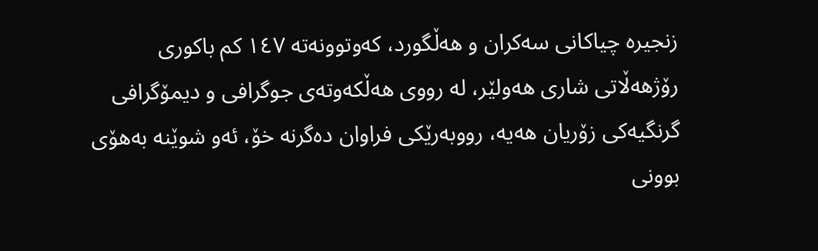زنجیرە چیاکانی سەکران و ھەڵگورد، کەوتوونەتە ١٤٧ کم باکوری رۆژھەڵاتی شاری ھەولێر، لە رووی ھەڵکەوتەی جوگرافی و دیمۆگرافی گرنگیەکی زۆریان ھەیە، رووبەرێکی فراوان دەگرنە خۆ، ئەو شوێنە بەھۆی بوونی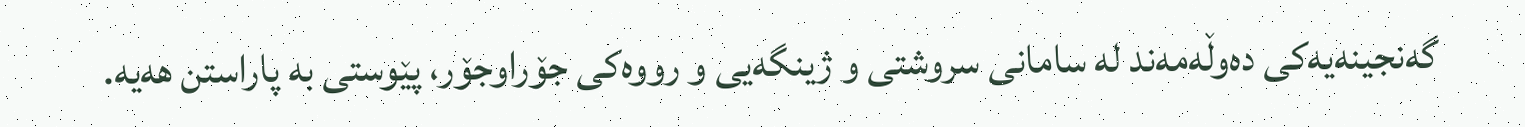گەنجینەیەکی دەوڵەمەند لە سامانی سروشتی و ژینگەیی و رووەکی جۆراوجۆر، پێوستی بە پاراستن ھەیە.